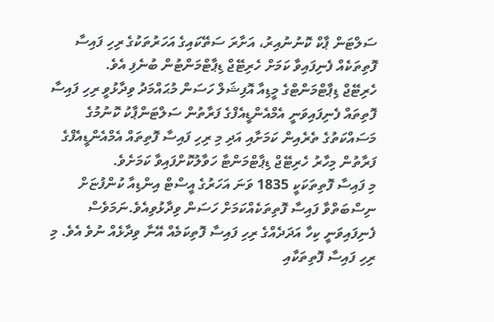ސަލްޓަން ޕާކް ކޮނުނުއިރު، އަށާރަ ސަތޭކައިގެ އަހަރުތަކުގެ ރިހި ފައިސާ ފޮތިތަކެއް ފެނިފައިވާ ކަމަށް ހެރިޓޭޖް ޑިޕާޓްމަންޓުން ބުނެފި އެވެ.
ހެރިޓޭޖް ޑިޕާޓްމަންޓްގެ މީޑިއާ އޮފިޝަލް ހަސަން މުޙައްމަދު ވިދާޅުވީ ރިހި ފައިސާ ފޮތިތައް ފެނިފައިވަނީ އެމްއެންޑީއެފްގެ ފަރާތުން ސަލްޓަންޕާކު ކޮނުމުގެ މަސައްކަތުގެ ތެރެއިން ކަމަށާއި އަދި މި ރިހި ފައިސާ ފޮތިތައް އެމްއެންޑީއެފްގެ ފަރާތުން މިހާރު ހެރިޓޭޖް ޑިޕާޓްމަންޓާ ހަވާލުކޮށްފައިވާ ކަމަށެވެ.
މި ފައިސާ ފޮތިތަކަކީ 1835 ވަނަ އަހަރުގެ އީސްޓް އިންޑިއާ ކުންފުޏަށް ނިސްބަތްވާ ފައިސާ ފޮތިތަކެއްކަމަށް ހަސަން ވިދާޅުވިއެވެ.ނަމަވެސް ފެނިފައިވަނީ ކިހާ އަދަދެއްގެ ރިހި ފައިސާ ފޮތިކަމެއް އޭނާ ވިދާޅެއް ނުވެ އެވެ. މި ރިހި ފައިސާ ފޮތިތަކާއި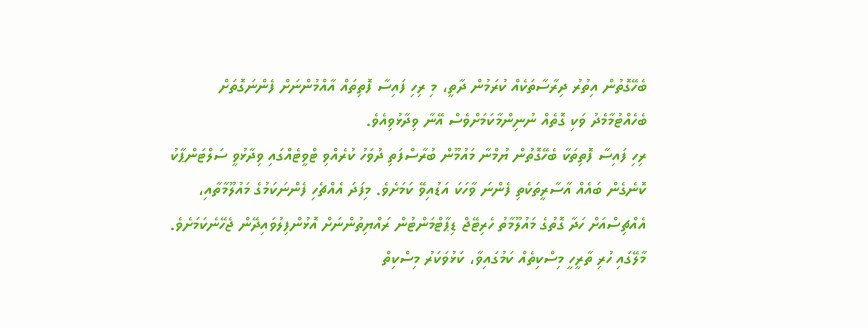ބެހޭގޮތުން އިތުރު ދިރާސާތަކެއް ކުރަމުން ދާތީ، މި ރިހި ފައިސާ ފޮތިތައް އާއްމުންނަށް ފެންނަގޮތަށް ބެހެއްޓުމާމެދު ވަކި ގޮތެއް ނުނިންމާކަމަށްވެސް އޭނާ ވިދާޅުވިއެވެ.
ރިހި ފައިސާ ފޮތިތަކާ ބެހޭގޮތުން ޔުމްނާ މައުމޫން ބުރާސްފަތި ދުވަހު ކުރެއްވި ޓްވީޓެއްގައި ވިދާޅުވީ ސަލްޓަންޕާކު ކޮނެގެން ބައެއް އާސާރީތަކެތި ފެންނަ ވާހަކަ އަޑުއިވޭ ކަމަށެވެ. މިފަދަ އެއްޗެހި ފެންނަކަމުގެ މައުލޫމާތާއި، އެއްޗިސްއަށް ހަދާ ގޮތުގެ މައުލޫމާތު ހެރިޓޭޖް ޑިޕާޓްމަންޓުން ރައްޔިތުންނަށް އޮޅުންފިލުވައިދޭން ޖެހޭނެކަމަށެވެ.
މާލޭގައި ހުރި ތާރީހީ މިސްކިތެއް ކަމުގައިވާ، ކަޅުވަކަރު މިސްކިތް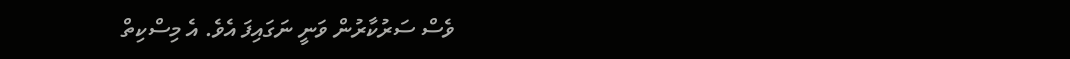ވެސް ސަރުކާރުން ވަނީ ނަގައިފަ އެވެ. އެ މިސްކިތް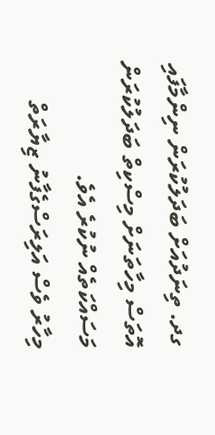ގދ. ތިނަދުއަށް ބަދަލުކުރަން ނިންމާފައި އޮތަސް މިހާތަނަށް މިސްކިތް ބަދަލުކުރަން މަސައްކަތެއް ނުކުރެ އެވެ.
މިހާރު ވެސް އަލިރަސްގެފާނު ޒިޔާރަތް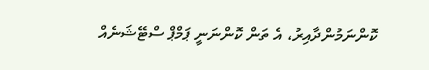ކޮންނަމުންދާއިރު، އެ ތަން ކޮންނަނީ ޕަމްޕް ސްޓޭޝަނެއް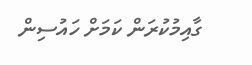ގާއިމުކުރަން ކަމަށް ހައުސިން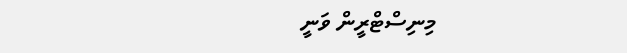މިނިސްޓްރީން ވަނީ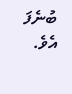ބުނެފަ އެވެ.